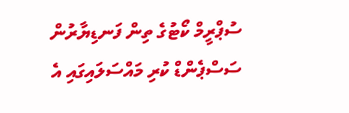ސުޕްރީމް ކޯޓުގެ ތިން ފަނޑިޔާރުން ސަސްޕެންޑް ކުރި މައްސަލައިގައި އެ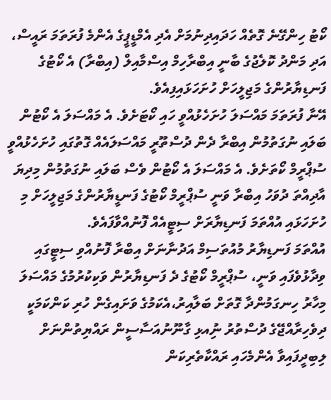ކޯޓު ހިންގޭނެ ގޮތެއް ހަދައިދިނުމަށް އެދި އެމްޑީޕީގެ އެންމެ ފުރަތަމަ ރައީސް، އަދި މަންދު ކޮލެޖުގެ ބާނީ އިބްރާހިމް އިސްމާއިލް (އިބްރާ) އެ ކޯޓުގެ ފަނޑިޔާރުންގެ މަޖިލީހަށް ހުށަހަޅައިފިއެވެ.
އޭނާ ފުރަތަމަ މައްސަލަ ހުށަހެޅުއްވީ ހައި ކޯޓަށެވެ. އެ މައްސަލަ އެ ކޯޓުން ބަލައި ނުގަތުމުން އިބްރާ ދެން ދުސްތޫރީ މައްސަލައެއް ގޮތުގައި ހުށަހެޅުއްވީ ސުޕްރީމް ކޯތަށެވެ. އެ މައްސަލަ އެ ކޯޓުން ވެސް ބަލައި ނުގަތުމުން މިދިޔަ އާދިއްތަ ދުވަހު އިބްރާ ވަނީ ސުޕްރީމް ކޯޓުގެ ފަނޑީޔާރުންގެ މަޖިލީހަށް މި ހުށަހަޅައި އުއްތަމަ ފަނޑިޔާރަށް ސިޓީއެއް ފޮނުއްވާފައެވެ.
އުއްތަމަ ފަނޑިޔާރު މުއުތަސިމް އަދުނާނަށް އިބްރާ ފޮނުއްވި ސިޓީގައި ވިދާޅުވެފައި ވަނީ، ސުޕްރީމް ކޯޓުގެ ދެ ފަނޑިޔާރުން ވަކިކުރުމުގެ މައްސަލަ މިހާރު ހިނގަމުންދާ ގޮތަށް ބަލާއިރު،އެކަމުގެ ވަށައިގެން ހުރި ކަންކަމަކީ ދިވެހިރާއްޖޭގެ ދުސްތުރު ނިުއޅި ގާނޫނުއަސާސީން ރައްޔިތުންނަށް ލިބިދީފައިވާ އެންމެހައި ރައްކާތެރިކަން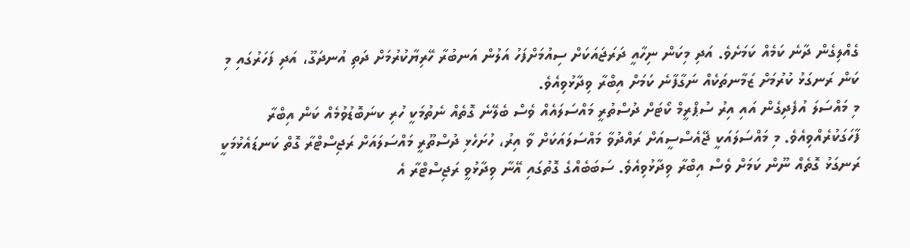ގެއްލިގެން ދާނެ ކަމެއް ކަމަށެވެ. އަދި މިކަން ނިހާއީ ދަރަޖައަކަށް ސިއުމަށްފަހު އަލުން އަނބުރާ ހޭރިޔާކުރުމަށް ދަތި އުނދަގޫ، އަދި ފަހަރުގައި މި ކަން ރަނގަޅު ކުރުމަށް ޒަމާނތަކެއް ނަގާފާނެ ކަމަށް އިބްރާ ވިދާޅުވިއެވެ.
މި މައްސަލަ އުފެދިގެން އައި އިރު ސުޕްރީމް ކޯޓަށް ދުސްތުރީ މައްސަލައެއް ވެސް ބެލޭނެ ގޮތެއް ނެތުމަކީ ހުރި ކނަބޮޑުވުމެއް ކަން އިބްރާ ފާހަގަކުރެއްވިއެވެ. މި މައްސަލައަކީ ޖޭއެސްސީއަށް ރައްދުވާ މައްސަލައަކަށް ވާ އިރު، ހުށަހެޅި ދުސްތޫރީ މައްސަލައަށް ރަޖިސްޓްރާ ގޮތް ކަނޑައެޅުމަކީ ރަނގަޅު ގޮތެއް ނޫން ކަމަށް ވެސް އިބްރާ ވިދާޅުވިއެވެ. ސަބަބެއްގެ ގޮތުގައި އޭނާ ވިދާޅުވީ ރަޖިސްޓްރާ އެ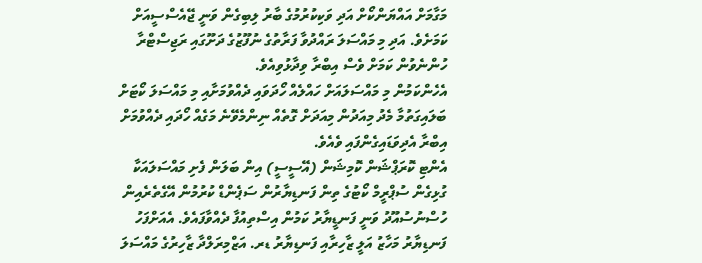މަގާމަށް އައްޔަންކޯށް އަދި ވަކިކުރުމުގެ ބާރު ލިބިގެން ވަނީ ޖޭއެސްސީއަށް ކަމަށެވެ. އަދި މި މައްސަލަ ރައްދުވާ ފަރާތުގެ ނުފޫޒުގެ ދަށޫގައި ރަޖިސްޓްރާ ހުންނެވުން ކަމަށް ވެސް އިބްރާ ވިދާޅުވިއެވެ.
އެހެންކަމުން މި މައްސަލައަށް ހައްލެއް ހޯދަވައި ދެއްވުމަށާއި މި މައްސަލަ ކޯޓަށް ބަލައިގަތުމާ މެދު މިއަދުން މިއަދަށް ގޮތެއް ނިންމެވޭނެ މަގެއް ހޯދައި ދެއްވުމަށް އިބްރާ އެދިވަޑައިގެންފައި ވެއެވެ.
އެންޓި ކޮރަޕްޝަން ކޮމިޝަން (އޭސީސީ) އިން ބަލަން ފެށި މައްސަލައަކާ ގުޅިގެން ސުޕްރީމް ކޯޓުގެ ތިން ފަނޑިޔާރުން ސަޕެންޑް ކުރުމުން އޭގެތެރެއިން ހުސްނުސުއޫދު ވަނީ ފަނޑީޔާރު ކަމުން އިސްތިއުފާ ދެއްވާފައެވެ. އެއަށްފަހު ފަނޑިޔާރު މަހާޒު އަލީ ޒާހިރާއި ފަނޑިޔާރު ޑރ. އަޒްމިރަލްދާ ޒާހިރުގެ މައްސަލަ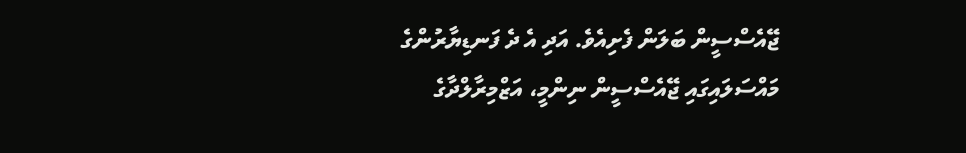ޖޭއެސްސީން ބަލަން ފެށިއެވެ. އަދި އެ ދެ ފަނޑިޔާރުންގެ މައްސަލައިގައި ޖޭއެސްސީން ނިންމީ، އަޒްމިރާލްދާގެ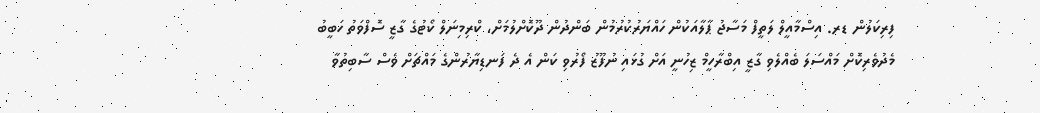ފިރިކަލުން ޑރ. އިސްމާއީލް ލަތީފް މަސާޖު ޕާލާއަކުން ހައްޔަރުކުރުމުން ބަންދުން ދޫކޮށްލުމަށް، ކްރިމިނަލް ކޯޓުގެ ގާޒީ ސޮފްވަތު ހަބީބު މެދުވެރިކޮށް މައްސަލަ ބެއްލެވި ގާޒީ އިބްރާހީމް ޒިހުނީ އަށް ގުޅައި ނުފޫޒު ފޯރުވި ކަން އެ ދެ ފަނޑިޔާރުންގެ މައްޗަށް ވެސް ސާބިތުވާ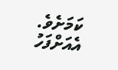ކަމަށެވެ.
އެއަށްފަހު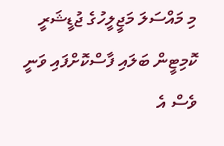މި މައްސަލަ މަޖީލީހުގެ ޖުޑީޝަރީ ކޮމިޓީން ބަލައި ފާސްކޮށްފައި ވަނީ ވެސް އެ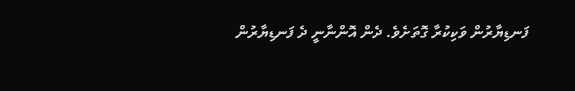ފަނޑިޔާރުން ވަކިކުރާ ގޮތަށެވެ. ދެން އޮންނާނީ ދެ ފަނޑިޔާރުން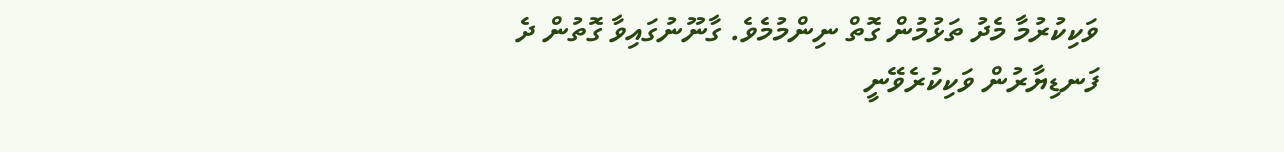ވަކިކުރުމާ މެދު ތަޅުމުން ގޮތް ނިންމުމެވެ. ގާނޫނުގައިވާ ގޮތުން ދެ ފަނޑިޔާރުން ވަކިކުރެވޭނީ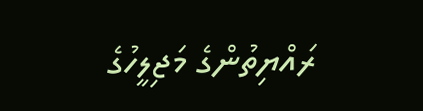ރައްޔިތުންގެ މަޖިލީހުގެ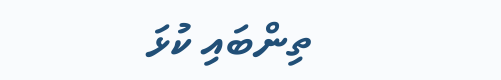ތިންބައި ކުޅަ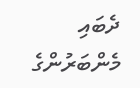ދެބައި މެންބަރުންގެ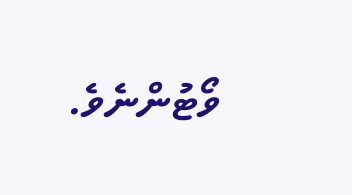ވޯޓުންނެވެ.